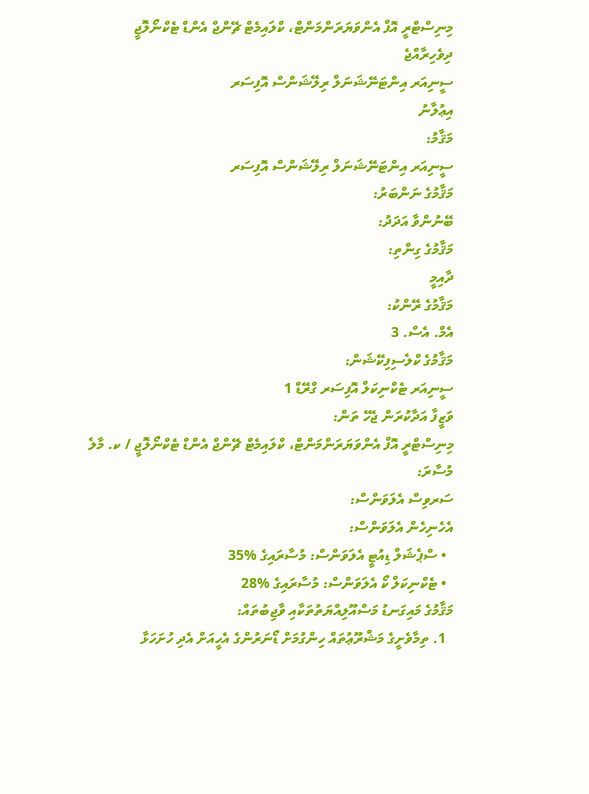މިނިސްޓްރީ އޮފް އެންވަޔަރަންމަންޓް، ކްލައިމެޓް ޗޭންޖް އެންޑް ޓެކްނޯލޮޖީ
ދިވެހިރާއްޖެ
ސީނިއަރ އިންޓަނޭޝަނަލް ރިލޭޝަންސް އޮފިސަރ
އިޢުލާނު
މަޤާމު:
ސީނިއަރ އިންޓަނޭޝަނަލް ރިލޭޝަންސް އޮފިސަރ
މަޤާމުގެ ނަންބަރު:
ބޭނުންވާ އަދަދު:
މަޤާމުގެ ގިންތި:
ދާއިމީ
މަޤާމުގެ ރޭންކު:
އެމް. އެސް. 3
މަޤާމުގެ ކްލެސިފިކޭޝަން:
ސީނިއަރ ޓެކްނިކަލް އޮފިސަރ ގްރޭޑް 1
ވަޒީފާ އަދާކުރަން ޖެހޭ ތަން:
މިނިސްޓްރީ އޮފް އެންވަޔަރަންމަންޓް، ކްލައިމެޓް ޗޭންޖް އެންޑް ޓެކްނޯލޮޖީ / ކ. މާލެ
މުސާރަ:
ސަރވިސް އެލަވަންސް:
އެހެނިހެން އެލަވަންސް:
  • ސްޕެޝަލް ޑިއުޓީ އެލަވަންސް: މުސާރައިގެ %35
  • ޓެކްނިކަލް ކޯ އެލަވަންސް: މުސާރައިގެ %28
މަޤާމުގެ މައިގަނޑު މަސްއޫލިއްޔަތުތަކާއި ވާޖިބުތައް:
  1. ތިމާވެށީގެ މަޝްރޫޢުތައް ހިންގުމަށް ޑޯނަރުންގެ އެހީއަށް އެދި ހުށަހަޅާ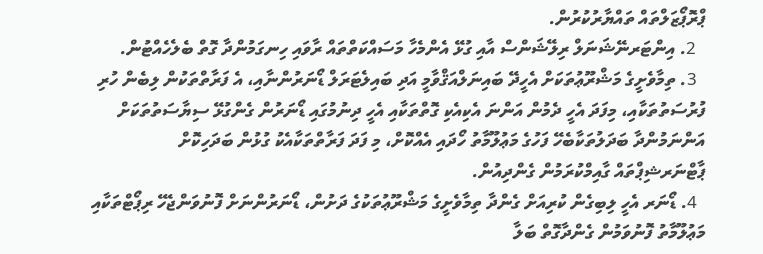ޕްރޮޕޯޒަލްތައް ތައްޔާރުކުރުން.
  2. އިންޓަރނޭޝަނަލް ރިލޭޝަންސް އާއި ގުޅޭ އެންމެހާ މަސައްކަތްތައް ރާވައި ހިނގަމުންދާ ގޮތް ބެލެހެއްޓުން.
  3. ތިމާވެށީގެ މަޝްރޫޢުތަކަށް އެހީދޭ ބައިނަލްއަޤްވާމީ އަދި ބައިލެޓަރަލް ޑޯނަރުންނާއި، އެ ފަރާތްތަކުން ލިބެން ހުރި ފުރުސަތުތަކާއި، މިފަދަ އެހީ ދެމުން އަންނަ އެކިއެކި ގޮތްތަކާއި އެހީ ދިނުމުގައި ޑޯނަރުން ގެންގުޅޭ ސިޔާސަތުތަކަށް އަންނަމުންދާ ބަދަލުތަކާބެހޭ ފަހުގެ މަޢުލޫމާތު ހޯދައި އެއްކޮށް، މި ފަދަ ފަރާތްތަކާއެކު ގުޅުން ބަދަހިކޮށް ޕާޓްނަރޝިޕްތައް ގާއިމްކުރަމުން ގެންދިއުން.
  4. ޑޯނަރ އެހީ ލިބިގެން ކުރިއަށް ގެންދާ ތިމާވެށީގެ މަޝްރޫޢުތަކުގެ ދަށުން، ޑޯނަރުންނަށް ފޮނުވަންޖެހޭ ރިޕޯޓްތަކާއި މަޢުލޫމާތު ފޮނުވަމުން ގެންދާގޮތް ބަލާ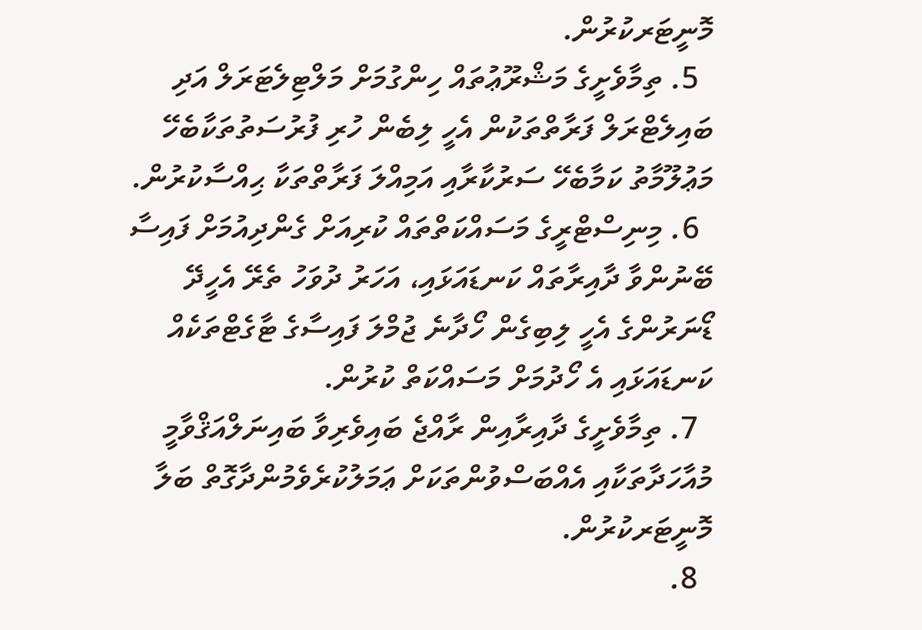މޮނީޓަރކުރުން.
  5. ތިމާވެށީގެ މަޝްރޫޢުތައް ހިންގުމަށް މަލްޓިލެޓަރަލް އަދި ބައިލެޓްރަލް ފަރާތްތަކުން އެހީ ލިބެން ހުރި ފުރުސަތުތަކާބެހޭ މަޢުލޫމާތު ކަމާބެހޭ ސަރުކާރާއި އަމިއްލަ ފަރާތްތަކާ ޙިއްސާކުރުން.
  6. މިނިސްޓްރީގެ މަސައްކަތްތައް ކުރިއަށް ގެންދިއުމަށް ފައިސާ ބޭނުންވާ ދާއިރާތައް ކަނޑައަޅައި، އަހަރު ދުވަހު ތެރޭ އެހީދޭ ޑޯނަރުންގެ އެހީ ލިބިގެން ހޯދާނެ ޖުމްލަ ފައިސާގެ ޓާގެޓްތަކެއް ކަނޑައަޅައި އެ ހޯދުމަށް މަސައްކަތް ކުރުން.
  7. ތިމާވެށީގެ ދާއިރާއިން ރާއްޖެ ބައިވެރިވާ ބައިނަލްއަޤްވާމީ މުއާހަދާތަކާއި އެއްބަސްވުންތަކަށް ޢަމަލުކުރެވެމުންދާގޮތް ބަލާ މޮނީޓަރކުރުން.
  8.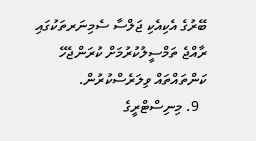ބޭރުގެ އެކިއެކި ޖަލްސާ ސެމިނަރތަކުގައި ރާއްޖެ ތަމްސީލުކުރުމަށް ކުރަންޖެހޭ ކަންތައްތައް ވިލަރެސްކުރުން.
  9. މިނިސްޓްރީގެ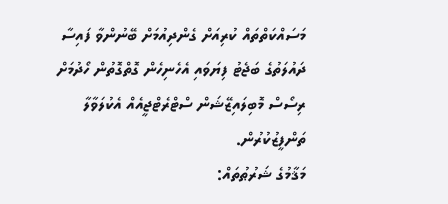މަސައްކަތްތައް ކުރިއަށް ގެންދިއުމަށް ބޭނުންވާ ފައިސާ ދައުލަތުގެ ބަޖެޓު ފިޔަވައި އެހެނިހެން ގޮތްގޮތުން ހޯދުމަށް ރިސޯސް މޮބިލައިޒޭޝަން ސްޓްރެޓްޖީއެއް އެކުލަވާލާ ތަންފީޒުކުރުން.
މަޤާމުގެ ޝަރުޠުތައް: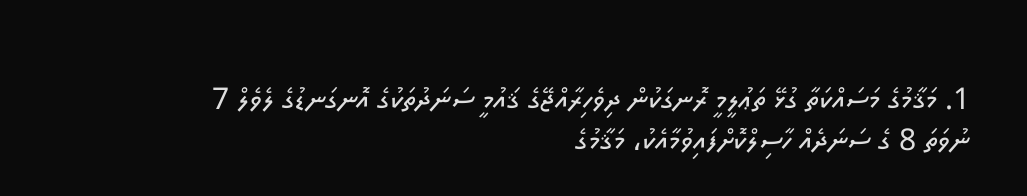1. މަޤާމުގެ މަސައްކަތާ ގުޅޭ ތަޢުލީމީ ރޮނގަކުން ދިވެހިރާއްޖޭގެ ޤައުމީ ސަނަދުތަކުގެ އޮނގަނޑުގެ ލެވެލް 7 ނުވަތަ 8 ގެ ސަނަދެއް ހާސިލްކޮށްފައިވުމާއެކު، މަޤާމުގެ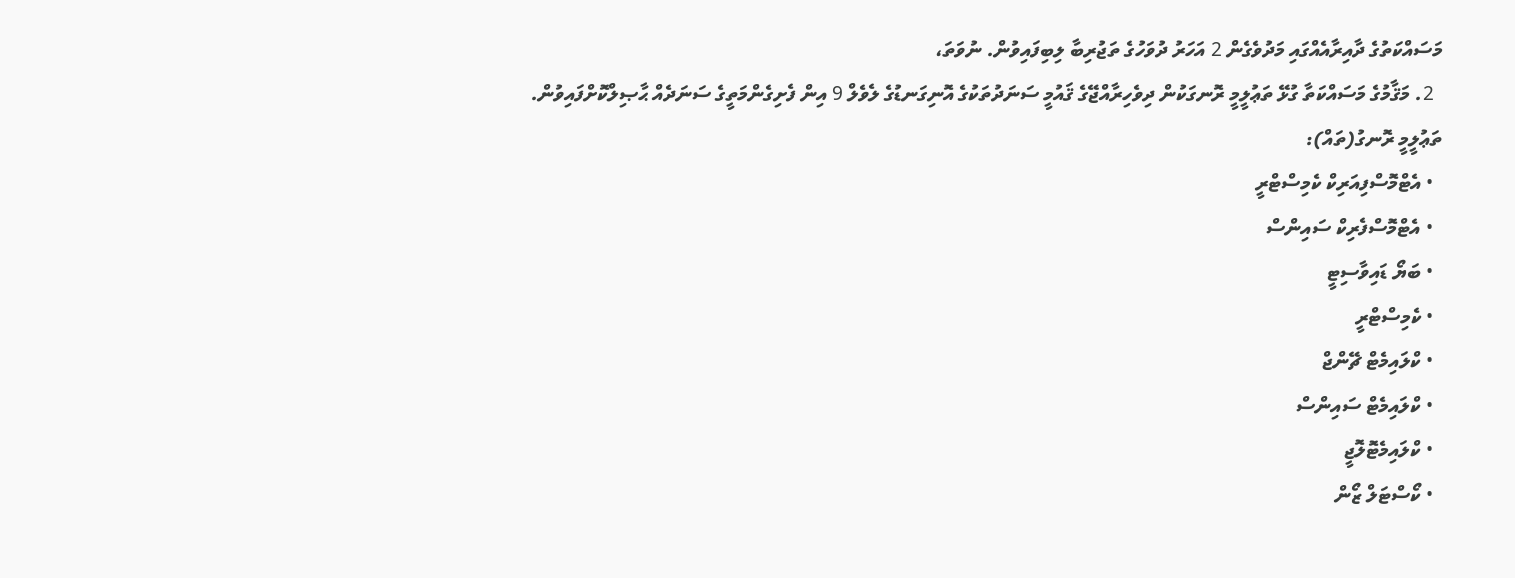މަސައްކަތުގެ ދާއިރާއެއްގައި މަދުވެގެން 2 އަހަރު ދުވަހުގެ ތަޖުރިބާ ލިބިފައިވުން. ނުވަތަ،
  2. މަޤާމުގެ މަސައްކަތާ ގުޅޭ ތަޢުލީމީ ރޮނގަކުން ދިވެހިރާއްޖޭގެ ޤައުމީ ސަނަދުތަކުގެ އޮނިގަނޑުގެ ލެވެލް 9 އިން ފެށިގެންމަތީގެ ސަނަދެއް ޙާޞިލްކޮށްފައިވުން.
ތަޢުލީމީ ރޮނގު(ތައް):
  • އެޓްމޮސްފިއަރިކް ކެމިސްޓްރީ
  • އެޓްމޮސްފެރިކް ސައިންސް
  • ބަޔޯ ޑައިވާސިޓީ
  • ކެމިސްޓްރީ
  • ކްލައިމެޓް ޗޭންޖް
  • ކްލައިމެޓް ސައިންސް
  • ކްލައިމެޓޮލޮޖީ
  • ކޯސްޓަލް ޒޯން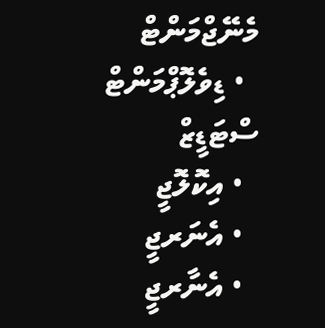މެނޭޖްމަންޓް
  • ޑިވެލޮޕްމަންޓް ސްޓަޑީޒް
  • އިކޮލޮޖީ
  • އެނަރޖީ
  • އެނާރޖީ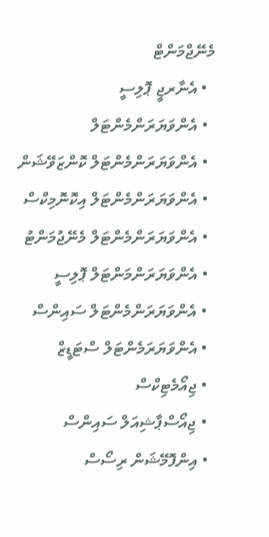މެނޭޖްމަންޓް
  • އެނާރޖީ ޕޮލިސީ
  • އެންވަޔަރަންމެންޓަލް
  • އެންވަޔަރަންމެންޓަލް ކޮންޒަވޭޝަން
  • އެންވަޔަރަންމެންޓަލް އިކޮނޮމިކްސް
  • އެންވަޔަރަންމެންޓަލް މެނޭޖުމަންޓު
  • އެންވަޔަރަންމަންޓަލް ޕޮލިސީ
  • އެންވަޔަރަންމެންޓަލް ސައިންސް
  • އެންވަޔަރަމެންޓަލް ސްޓަޑީޒް
  • ޖިއޯމެޓިކްސް
  • ޖިއޯސްޕާޝިއަލް ސައިންސް
  • އިންފޮމޭޝަން ރިސޯސް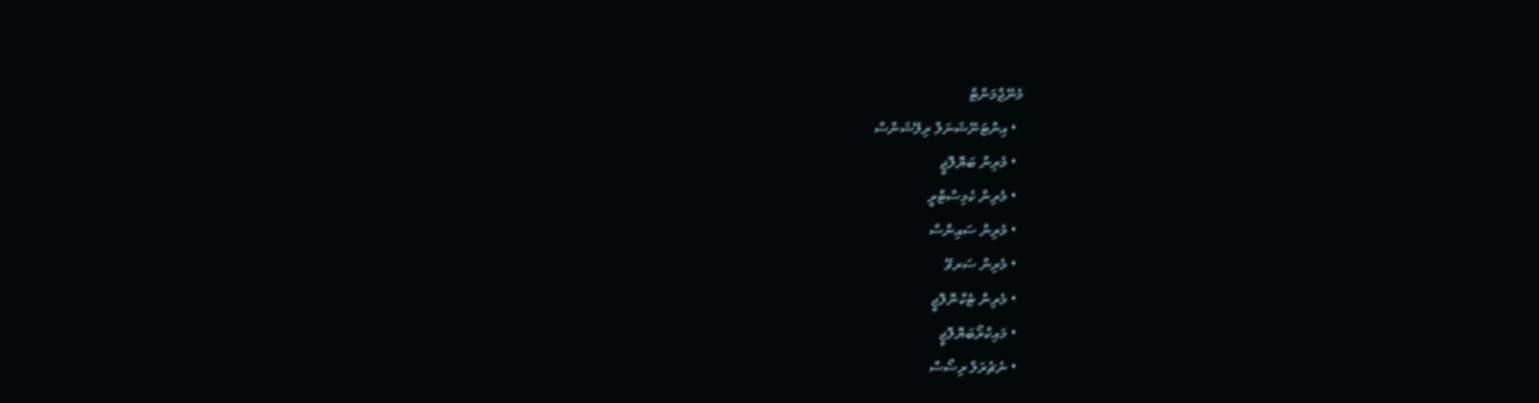މެނޭޖްމަންޓް
  • އިންޓަނޭޝަނަލް ރިލޭޝަންސް
  • މެރިން ބަޔޮލޮޖީ
  • މެރިން ކެމިސްޓްރީ
  • މެރިން ސައިންސް
  • މެރިން ސަރވޭ
  • މެރިން ޓެކްނޮލޮޖީ
  • މައިކްރޯބަޔޮލޮޖީ
  • ނެޗުރަލް ރިސޯސް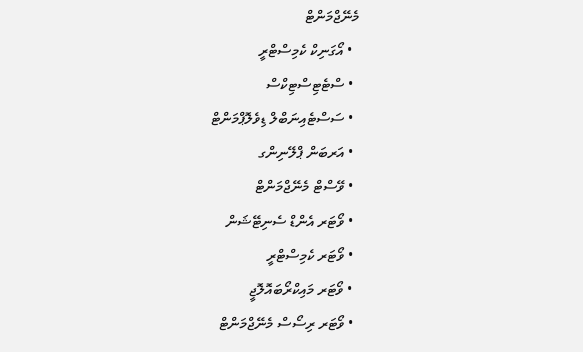މެނޭޖްމަންޓް
  • އޯގަނިކް ކެމިސްޓްރީ
  • ސްޓެޓިސްޓިކްސް
  • ސަސްޓެއިނަބްލް ޑިވެލޮޕްމަންޓް
  • އަރބަން ޕްލޭނިންގ
  • ވޭސްޓް މެނޭޖްމަންޓް
  • ވޯޓަރ އެންޑް ސެނިޓޭޝަން
  • ވޯޓަރ ކެމިސްޓްރީ
  • ވޯޓަރ މައިކްރޯބައޮލޮޖީ
  • ވޯޓަރ ރިސޯސް މެނޭޖްމަންޓް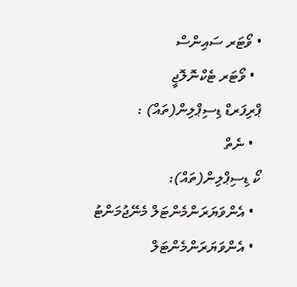• ވޯޓަރ ސައިންސް
  • ވޯޓަރ ޓެކްނޮލޮޖީ
ޕްރިފަރޑް ޑިސިޕްލިން(ތައް) :
  • ނެތް
ކޯ ޑިސިޕްލިން(ތައް):
  • އެންވަޔަރަންމެންޓަލް މެނޭޖުމަންޓު
  • އެންވަޔަރަންމެންޓަލް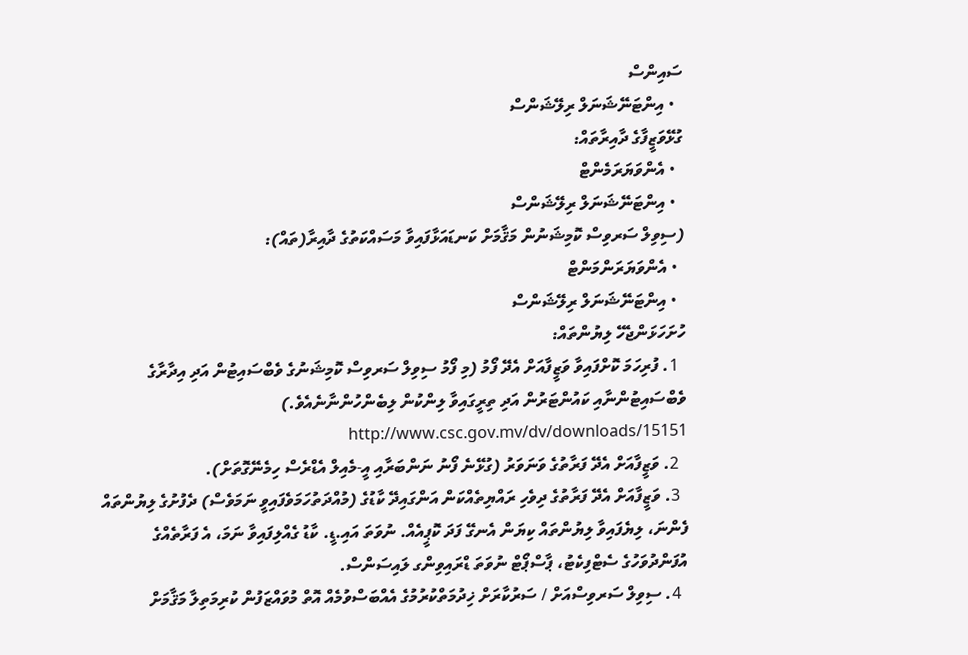ސައިންސް
  • އިންޓަނޭޝަނަލް ރިލޭޝަންސް
ގުޅޭވަޒީފާގެ ދާއިރާތައް:
  • އެންވަޔަރަމެންޓް
  • އިންޓަނޭޝަނަލް ރިލޭޝަންސް
(ސިވިލް ސަރވިސް ކޮމިޝަނުން މަޤާމަށް ކަނޑައަޅާފައިވާ މަސައްކަތުގެ ދާއިރާ(ތައް):
  • އެންވަޔަރަންމަންޓް
  • އިންޓަނޭޝަނަލް ރިލޭޝަންސް
ހުށަހަޅަންޖެހޭ ލިޔުންތައް:
  1. ފުރިހަމަ ކޮށްފައިވާ ވަޒީފާއަށް އެދޭ ފޯމު (މި ފޯމު ސިވިލް ސަރވިސް ކޮމިޝަނުގެ ވެބްސައިޓުން އަދި އިދާރާގެ ވެބްސައިޓުންނާއި ކައުންޓަރުން އަދި ތިރީގައިވާ ލިންކުން ލިބެންހުންނާނެއެވެ.) http://www.csc.gov.mv/dv/downloads/15151
  2. ވަޒީފާއަށް އެދޭ ފަރާތުގެ ވަނަވަރު (ގުޅޭނެ ފޯނު ނަންބަރާއި އީ-މެއިލް އެޑްރެސް ހިމެނޭގޮތަށް).
  3. ވަޒީފާއަށް އެދޭ ފަރާތުގެ ދިވެހި ރައްޔިތެއްކަން އަންގައިދޭ ކާޑުގެ (މުއްދަތުހަމަވެފައިވީ ނަމަވެސް) ދެފުށުގެ ލިޔުންތައް ފެންނަ، ލިޔެފައިވާ ލިޔުންތައް ކިޔަން އެނގޭ ފަދަ ކޮޕީއެއް. ނުވަތަ އައި.ޑީ. ކާޑު ގެއްލިފައިވާ ނަމަ، އެ ފަރާތެއްގެ އުފަންދުވަހުގެ ސެޓްފިކެޓު، ޕާސްޕޯޓް ނުވަތަ ޑްރައިވިންގ ލައިސަންސް.
  4. ސިވިލް ސަރވިސްއަށް / ސަރުކާރަށް ޚިދުމަތްކުރުމުގެ އެއްބަސްވުމެއް އޮތް މުވައްޒަފުން ކުރިމަތިލާ މަޤާމަށް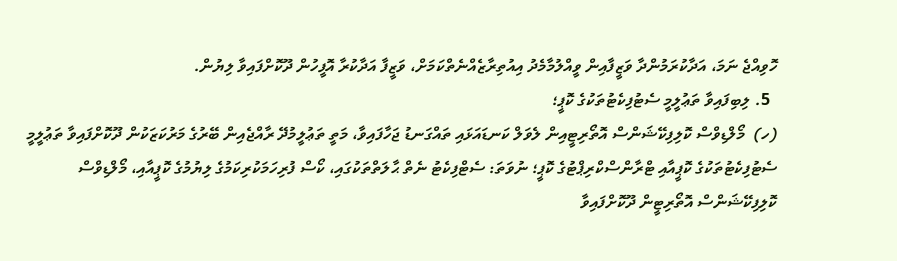ހޮވިއްޖެ ނަމަ، އަދާކުރަމުންދާ ވަޒީފާއިން ވީއްލުމާމެދު އިއުތިރާޒެއްނެތްކަމަށް، ވަޒީފާ އަދާކުރާ އޮފީހުން ދޫކޮށްފައިވާ ލިޔުން.
  5. ލިބިފައިވާ ތަޢުލީމީ ސެޓުފިކެޓުތަކުގެ ކޮޕީ؛
(ހ)  މޯލްޑިވްސް ކޮލިފިކޭޝަންސް އޮތޯރިޓީއިން ލެވަލް ކަނޑައަޅައި ތައްގަނޑު ޖަހާފައިވާ، މަތީ ތަޢުލީމުދޭ ރާއްޖެއިން ބޭރުގެ މަރުކަޒަކުން ދޫކޮށްފައިވާ ތަޢުލީމީ ސެޓުފިކެޓުތަކުގެ ކޮޕީއާއި ޓްރާންސްކްރިޕްޓުގެ ކޮޕީ؛ ނުވަތަ: ސެޓްފިކެޓު ނެތް ޙާލަތްތަކުގައި، ކޯސް ފުރިހަމަކުރިކަމުގެ ލިޔުމުގެ ކޮޕީއާއި، މޯލްޑިވްސް ކޮލިފިކޭޝަންސް އޮތޯރިޓީން ދޫކޮށްފައިވާ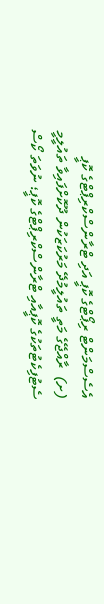އެސެސްމަންޓް ރިޕޯޓްގެ ކޮޕީ އަދި ޓްރާންސްކްރިޕްޓްގެ ކޮޕީ
(ށ)  ރާއްޖޭގެ މަތީ ތައުލީމުދޭ މަރުކަޒަކުން ދޫކޮށްފައިވާ ތައުލީމީ ސެޓުފިކެޓުތަކުގެ ކޮޕީއާއި ޓްރާންސްކްރިޕްޓްގެ ކޮޕީ؛ ނުވަތަ ކޯސް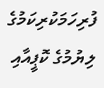ފުރިހަމަކުރިކަމުގެ ލިޔުމުގެ ކޮޕީއާއި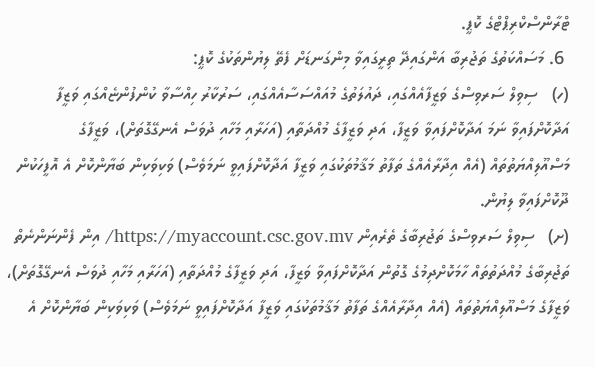ޓްރާންސްކްރިޕްޓްގެ ކޮޕީ.
 6. މަސައްކަތުގެ ތަޖުރިބާ އަންގައިދޭ ތިރީގައިވާ މިންގަނޑަށް ފެތޭ ލިޔުންތަކުގެ ކޮޕީ:
(ހ)   ސިވިލް ސަރވިސްގެ ވަޒީފާއެއްގައި، ދައުލަތުގެ މުއައްސަސާއެއްގައި، ސަރުކާރު ހިއްސާވާ ކުންފުންޏެއްގައި ވަޒީފާ އަދާކޮށްފައިވާ ނަމަ އަދާކޮށްފައިވާ ވަޒީފާ، އަދި ވަޒީފާގެ މުއްދަތާއި (އަހަރާއި މަހާއި ދުވަސް އެނގޭގޮތަށް)، ވަޒީފާގެ މަސްއޫލިއްޔަތުތައް (އެއް އިދާރާއެއްގެ ތަފާތު މަޤާމުތަކުގައި ވަޒީފާ އަދާކޮށްފައިވީ ނަމަވެސް) ވަކިވަކިން ބަޔާންކޮށް އެ އޮފީހަކުން ދޫކޮށްފައިވާ ލިޔުން.
(ށ)   ސިވިލް ސަރވިސްގެ ތަޖުރިބާގެ ތެރެއިން https://myaccount.csc.gov.mv/ އިން ފެންނަންނެތް ތަޖުރިބާގެ މުއްދަތުތައް ހާމަކޮށްދިމުގެ ގޮތުން އަދާކޮށްފައިވާ ވަޒީފާ، އަދި ވަޒީފާގެ މުއްދަތާއި (އަހަރާއި މަހާއި ދުވަސް އެނގޭގޮތަށް)، ވަޒީފާގެ މަސްއޫލިއްޔަތުތައް (އެއް އިދާރާއެއްގެ ތަފާތު މަޤާމުތަކުގައި ވަޒީފާ އަދާކޮށްފައިވީ ނަމަވެސް) ވަކިވަކިން ބަޔާންކޮށް އެ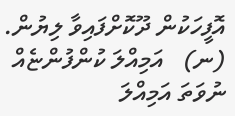އޮފީހަކުން ދޫކޮށްފައިވާ ލިޔުން.
(ނ)   އަމިއްލަ ކުންފުންޏެއް ނުވަތަ އަމިއްލަ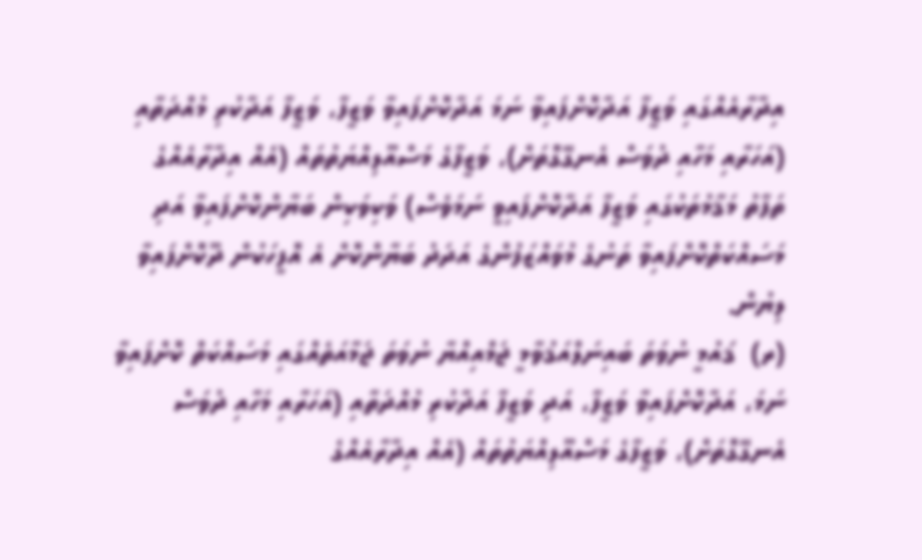އިދާރާއެއްގައި ވަޒީފާ އަދާކޮށްފައިވާ ނަމަ އަދާކޮށްފައިވާ ވަޒީފާ، ވަޒީފާ އަދާކުރި މުއްދަތާއި (އަހަރާއި މަހާއި ދުވަސް އެނގޭގޮތަށް)، ވަޒީފާގެ މަސްއޫލިއްޔަތުތައް (އެއް އިދާރާއެއްގެ ތަފާތު މަޤާމުތަކުގައި ވަޒީފާ އަދާކޮށްފައިވީ ނަމަވެސް) ވަކިވަކިން ބަޔާންކޮށްފައިވާ އަދި މަސައްކަތްކޮށްފައިވާ ތަނުގެ މުވައްޒަފުންގެ އަދަދު ބަޔާންކޮށް އެ އޮފީހަކުން ދޫކޮށްފައިވާ ލިޔުން.
(ރ)  ޤައުމީ ނުވަތަ ބައިނަލްއަޤުވާމީ ޖަމްއިއްޔާ ނުވަތަ ޖަމާއަތެއްގައި މަސައްކަތް ކޮށްފައިވާ ނަމަ، އަދާކޮށްފައިވާ ވަޒީފާ، އަދި ވަޒީފާ އަދާކުރި މުއްދަތާއި (އަހަރާއި މަހާއި ދުވަސް އެނގޭގޮތަށް)، ވަޒީފާގެ މަސްއޫލިއްޔަތުތައް (އެއް އިދާރާއެއްގެ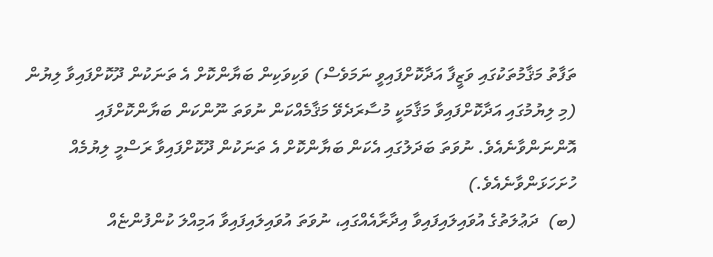ތަފާތު މަޤާމުތަކުގައި ވަޒީފާ އަދާކޮށްފައިވީ ނަމަވެސް) ވަކިވަކިން ބަޔާންކޮށް އެ ތަނަކުން ދޫކޮށްފައިވާ ލިޔުން (މި ލިޔުމުގައި އަދާކޮށްފައިވާ މަޤާމަކީ މުސާރަދެވޭ މަޤާމެއްކަން ނުވަތަ ނޫންކަން ބަޔާންކޮށްފައި އޮންނަންވާނެއެވެ. ނުވަތަ ބަދަލުގައި އެކަން ބަޔާންކޮށް އެ ތަނަކުން ދޫކޮށްފައިވާ ރަސްމީ ލިޔުމެއް ހުށަހަޅަންވާނެއެވެ.)
(ބ)  ދަޢުލަތުގެ އުވައިލައިފައިވާ އިދާރާއެއްގައި، ނުވަތަ އުވައިލައިފައިވާ އަމިއްލަ ކުންފުންޏެއް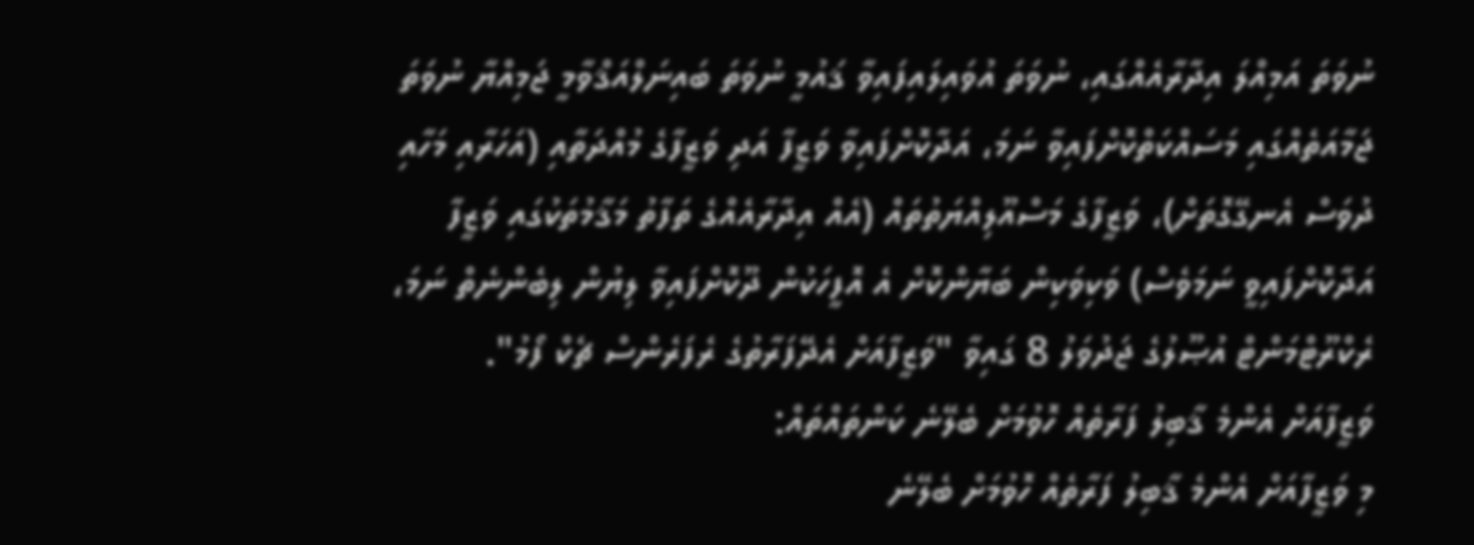ނުވަތަ އަމިއްލަ އިދާރާއެއްގައި، ނުވަތަ އުވައިލައިފައިވާ ޤައުމީ ނުވަތަ ބައިނަލްއަޤްވާމީ ޖަމިއްޔާ ނުވަތަ ޖަމާއަތެއްގައި މަސައްކަތްކޮށްފައިވާ ނަމަ، އަދާކޮށްފައިވާ ވަޒީފާ އަދި ވަޒީފާގެ މުއްދަތާއި (އަހަރާއި މަހާއި ދުވަސް އެނގޭގޮތަށް)، ވަޒީފާގެ މަސްއޫލިއްޔަތުތައް (އެއް އިދާރާއެއްގެ ތަފާތު މަޤާމުތަކުގައި ވަޒީފާ އަދާކޮށްފައިވީ ނަމަވެސް) ވަކިވަކިން ބަޔާންކޮށް އެ އޮފީހަކުން ދޫކޮށްފައިވާ ލިޔުން ލިބެންނެތް ނަމަ، ރެކްރޫޓްމަންޓް އުޞޫލުގެ ޖަދުވަލު 8 ގައިވާ "ވަޒީފާއަށް އެދޭފަރާތުގެ ރެފަރެންސް ޗެކް ފޯމު".
ވަޒީފާއަށް އެންމެ ޤާބިލު ފަރާތެއް ހޮވުމަށް ބެލޭނެ ކަންތައްތައް:
މި ވަޒީފާއަށް އެންމެ ޤާބިލު ފަރާތެއް ހޮވުމަށް ބެލޭނެ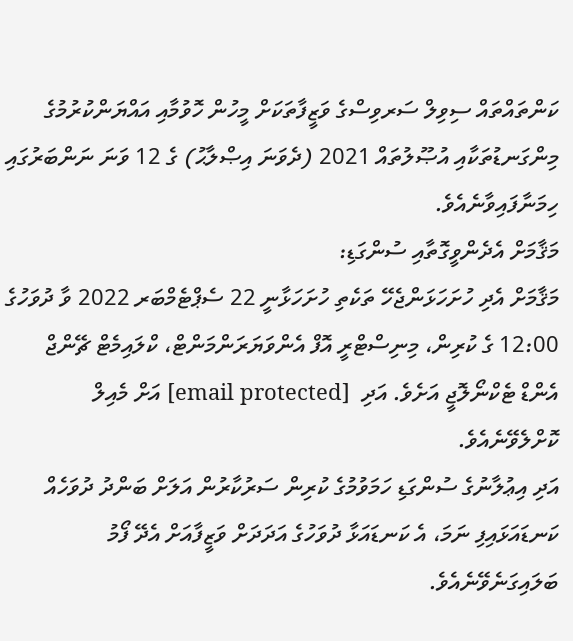ކަންތައްތައް ސިވިލް ސަރވިސްގެ ވަޒީފާތަކަށް މީހުން ހޮވުމާއި އައްޔަންކުރުމުގެ މިންގަނޑުތަކާއި އުޞޫލުތައް 2021 (ދެވަނަ އިޞްލާޙު) ގެ 12 ވަނަ ނަންބަރުގައި ހިމަނާފައިވާނެއެވެ.
މަޤާމަށް އެދެންވީގޮތާއި ސުންގަޑި:
މަޤާމަށް އެދި ހުށަހަޅަންޖެހޭ ތަކެތި ހުށަހަޅާނީ 22 ސެޕްޓެމްބަރ 2022 ވާ ދުވަހުގެ 12:00 ގެ ކުރިން، މިނިސްޓްރީ އޮފް އެންވަޔަރަންމަންޓް، ކްލައިމެޓް ޗޭންޖް އެންޑް ޓެކްނޯލޮޖީ އަށެވެ. އަދި  [email protected] އަށް މެއިލް ކޮށްލެވޭނެއެވެ.
އަދި އިޢުލާނުގެ ސުންގަޑި ހަމަވުމުގެ ކުރިން ސަރުކާރުން އަލަށް ބަންދު ދުވަހެއް ކަނޑައަޅައިފި ނަމަ، އެ ކަނޑައަޅާ ދުވަހުގެ އަދަދަށް ވަޒީފާއަށް އެދޭ ފޯމު ބަލައިގަނެވޭނެއެވެ.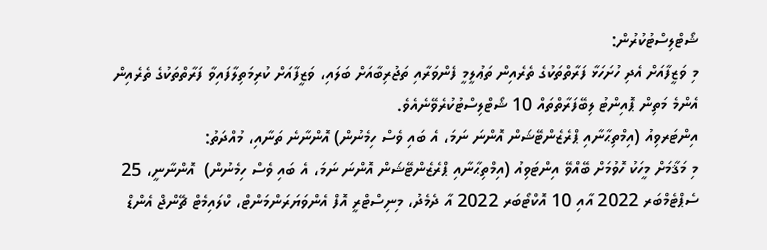ޝޯޓްލިސްޓުކުރުން:
މި ވަޒީފާއަށް އެދި ހުށަހަޅާ ފަރާތްތަކުގެ ތެރެއިން ތަޢުލީމީ ފެންވަރާއި ތަޖުރިބާއަށް ބަލައި، ވަޒީފާއަށް ކުރިމަތިލާފައިވާ ފަރާތްތަކުގެ ތެރެއިން އެންމެ މަތިން ޕޮއިންޓު ލިބޭފަރާތްތައް 10 ޝޯޓްލިސްޓުކުރެވޭނެއެވެ.
އިންޓަރވިއު (އިމްތިޙާނާއި ޕްރެޒެންޓޭޝަން އޮންނަ ނަމަ، އެ ބައި ވެސް ހިމެނުން) އޮންނާނެ ތަނާއި، މުއްދަތު:
މި މަޤާމަށް މީހަކު ހޮވުމަށް ބޭއްވޭ އިންޓަވިއު (އިމްތިޙާނާއި ޕްރެޒެންޓޭޝަން އޮންނަ ނަމަ، އެ ބައި ވެސް ހިމެނުން)  އޮންނާނީ، 25 ސެޕްޓެމްބަރ 2022 އާއި 10 އޮކްޓޯބަރ 2022 އާ ދެމެދު، މިނިސްޓްރީ އޮފް އެންވަޔަރަންމަންޓް، ކްލައިމެޓް ޗޭންޖް އެންޑް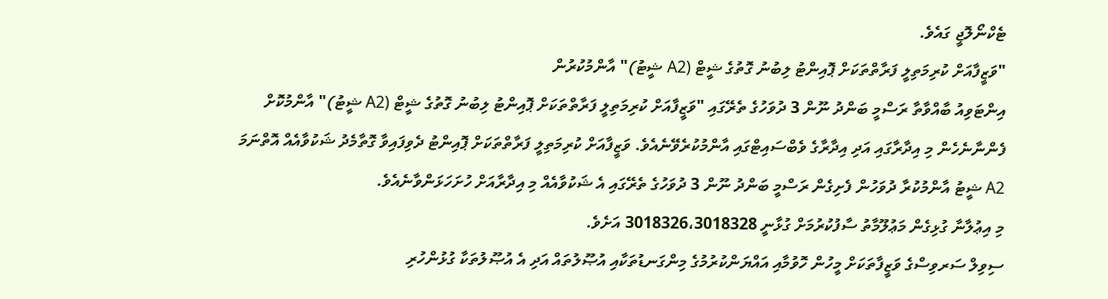ޓެކްނޯލޮޖީ ގައެވެ.
"ވަޒީފާއަށް ކުރިމަތިލީ ފަރާތްތަކަށް ޕޮއިންޓު ލިބުނު ގޮތުގެ ޝީޓް (A2 ޝީޓު)" އާންމުކުރުން
އިންޓަވިއު ބާއްވާތާ ރަސްމީ ބަންދު ނޫން 3 ދުވަހުގެ ތެރޭގައި "ވަޒީފާއަށް ކުރިމަތިލީ ފަރާތްތަކަށް ޕޮއިންޓު ލިބުނު ގޮތުގެ ޝީޓް (A2 ޝީޓު)" އާންމުކޮށް ފެންނާނެހެން މި އިދާރާގައި އަދި އިދާރާގެ ވެބްސައިޓްގައި އާންމުކުރެވޭނެއެވެ. ވަޒީފާއަށް ކުރިމަތިލީ ފަރާތްތަކަށް ޕޮއިންޓު ދެވިފައިވާ ގޮތާމެދު ޝަކުވާއެއް އޮތްނަމަ A2 ޝީޓު އާންމުކުރާ ދުވަހުން ފެށިގެން ރަސްމީ ބަންދު ނޫން 3 ދުވަހުގެ ތެރޭގައި އެ ޝަކުވާއެއް މި އިދާރާއަށް ހުށަހަޅަންވާނެއެވެ.
މި އިޢުލާނާ ގުޅިގެން މަޢުލޫމާތު ސާފުކުރުމަށް ގުޅާނީ 3018326،3018328 އަށެވެ.
ސިވިލް ސަރވިސްގެ ވަޒީފާތަކަށް މީހުން ހޮވުމާއި އައްޔަންކުރުމުގެ މިންގަނޑުތަކާއި އުޞޫލުތައް އަދި އެ އުޞޫލުތަކާ ގުޅުންހުރި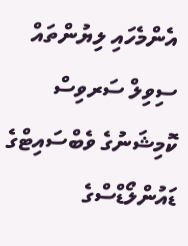އެންމެހައި ލިޔުންތައް ސިވިލް ސަރވިސް ކޮމިޝަނުގެ ވެބްސައިޓްގެ ޑައުންލޯޑްސްގެ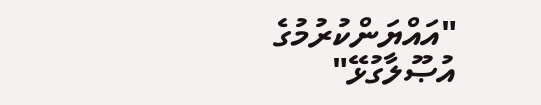"އައްޔަންކުރުމުގެ އުޞޫލާގުޅޭ"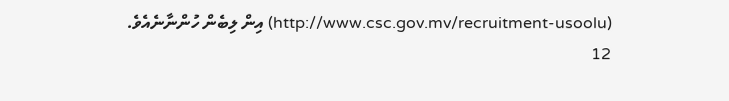(http://www.csc.gov.mv/recruitment-usoolu) އިން ލިބެން ހުންނާނެއެވެ.
12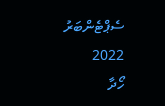ސެޕްޓެންބަރު 2022
ހޯދާ